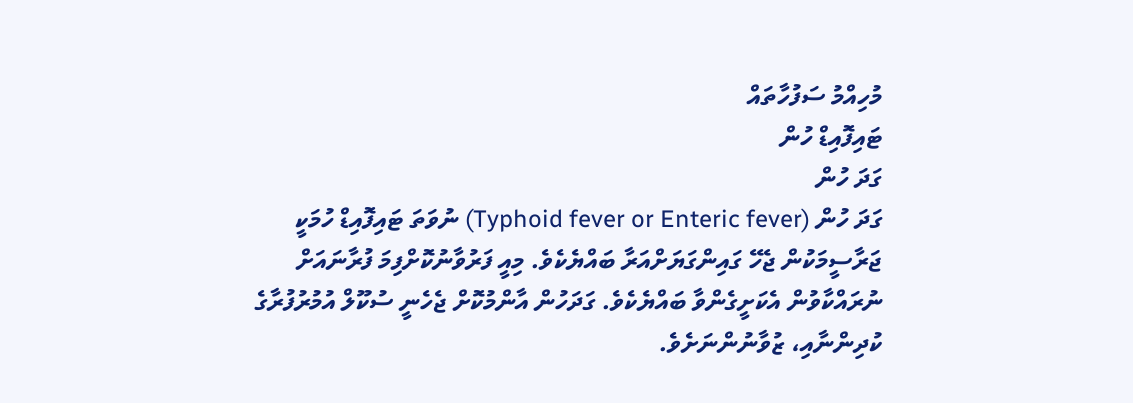މުހިއްމު ސަފުހާތައް
ޓައިފޮއިޑް ހުން
ގަދަ ހުން
ގަދަ ހުން (Typhoid fever or Enteric fever) ނުވަތަ ޓައިފޮއިޑް ހުމަކީ ޖަރާސީމަކުން ޖެހޭ ގައިންގަޔަށްއަރާ ބައްޔެކެވެ. މިއީ ފަރުވާނުކޮށްފިމަ ފުރާނައަށް ނުރައްކާވުން އެކަށީގެންވާ ބައްޔެކެވެ. ގަދަހުން އާންމުކޮށް ޖެހެނީ ސުކޫލް އުމުރުފުރާގެ ކުދިންނާއި، ޒުވާނުންނަށެވެ.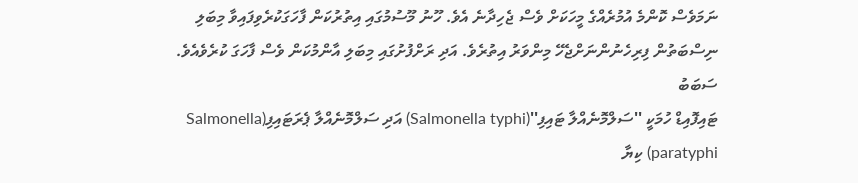ނަމަވެސް ކޮންމެ އުމުރެއްގެ މީހަކަށް ވެސް ޖެހިދާނެ އެވެ. ހޫނު މޫސުމުގައި އިތުރުކަން ފާހަގަކުރެވިފައިވާ މިބަލި ނިސްބަތުން ފިރިހެނުންނަށްޖެހޭ މިންވަރު އިތުރެވެ. އަދި ރަށްފުށުގައި މިބަލި އާންމުކަން ވެސް ފާހަގަ ކުރެވެއެވެ.
ސަބަބު
ޓައިފޮއިޑް ހުމަކީ ''ސަލްމޮނެއްލާ ޓައިފި''(Salmonella typhi) އަދި ސަލްމޮނެއްލާ ޕެރަޓައިފި(Salmonella paratyphi) ކިޔާ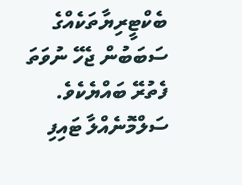ބެކްޓީރިޔާތަކެއްގެ ސަބަބުން ޖެހޭ ނުވަތަ ފެތުރޭ ބައްޔެކެވެ. ސަލްމޮނެއްލާ ޓައިފި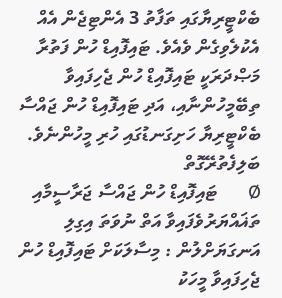ބެކްޓީރިޔާގައި ތަފާތު 3 އެންޓިޖެން އެއް އެކުލެވިގެން ވެއެވެ. ޓައިފޮއިޑް ހުން ފަތުރާ މަޞްދަރަކީ ޓައިފޮއިޑް ހުން ޖެހިފައިވާ ތިބޭމީހުންނާއި، އަދި ޓައިފޮއިޑް ހުން ޖައްސާ ބެކްޓީރިޔާ ހަށިގަނޑުގައި ހުރި މީހުންނެވެ.
ބަލިފެތުރޭގޮތް
Ø      ޓައިފޮއިޑް ހުން ޖައްސާ ޖަރާސީމާއި ތަޣައްޔަރުވެފައިވާ އަތް ނުވަތަ އިގިލި އަނގަޔަށްލުން : މިސާލަކަށް ޓައިފޮއިޑް ހުން ޖެހިފައިވާ މީހަކު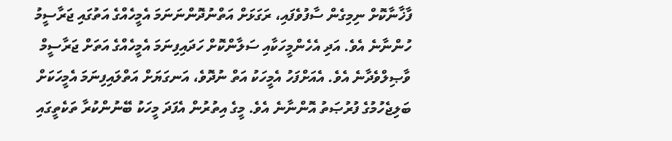ފާޚާނާކޮށް ނިމިގެން ސާފުވެފައި، ރަގަޅަށް އަތްނުދޮންނަނަމަ އެމީހެއްގެ އަތުގައި ޖަރާސީމު ހުންނާނެ އެވެ. އަދި އެހެންމީހަކާއި ސަލާންކޮށް ހަދައިފިނަމަ އެމީހެއްގެ އަތަށް ޖަރާސީމް ވާޞިލްވެދާނެ އެވެ. އެއަށްފަހު އެމީހަކު އަތް ނުދޮވެ، އަނގަޔަށް އަތްލައިފިނަމަ އެމީހަކަށް ބަލިޖެހުމުގެ ފުރުޞަތު އޮންނާނެ އެވެ. މީގެ އިތުރުން އެފަދަ މީހަކު ބޭނުންކުރާ ތަކެތީގައި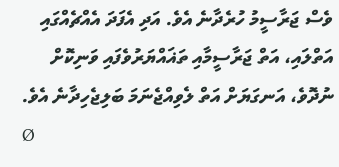ވެސް ޖަރާސީމު ހުރެދާނެ އެވެ. އަދި އެފަދަ އެއްޗެއްގައި އަތްލައި، އަތް ޖަރާސީމާއި ތަޣައްޔަރުވެފައި ވަނިކޮށް ނުދޮވެ، އަނގަޔަށް އަތް ލެވިއްޖެނަމަ ބަލިޖެހިދާނެ އެވެ.
Ø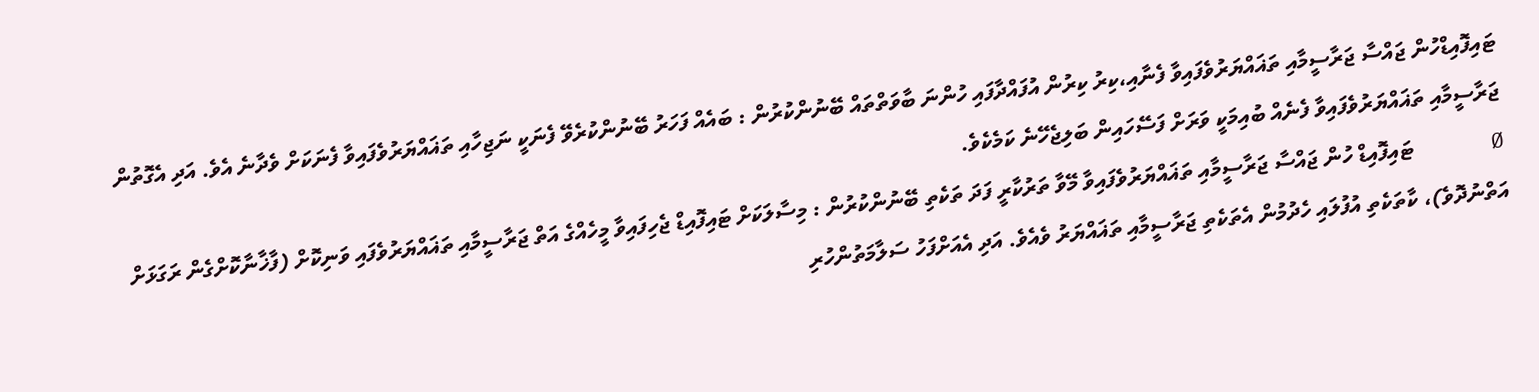ޓައިފޮއިޑްހުން ޖައްސާ ޖަރާސީމާއި ތަޣައްޔަރުވެފައިވާ ފެނާއި،ކިރު ކިރުން އުފައްދާފައި ހުންނަ ބާވަތްތައް ބޭނުންކުރުން : ބައެއް ފަހަރު ބޭނުންކުރެވޭ ފެނަކީ ނަޖިހާއި ތަޣައްޔަރުވެފައިވާ ފެނަކަށް ވެދާނެ އެވެ. އަދި އެގޮތުން ޖަރާސީމާއި ތަޣައްޔަރުވެފައިވާ ފެނެއް ބުއިމަކީ ވަރަށް ފަސޭހައިން ބަލިޖެހޭނެ ކަމެކެވެ.
Ø      ޓައިފޮއިޑް ހުން ޖައްސާ ޖަރާސީމާއި ތަޣައްޔަރުވެފައިވާ މޭވާ ތަރުކާރީ ފަދަ ތަކެތި ބޭނުންކުރުން : މިސާލަކަށް ޓައިފޮއިޑް ޖެހިފައިވާ މީހެއްގެ އަތް ޖަރާސީމާއި ތަޣައްޔަރުވެފައި ވަނިކޮށް (ފާޚާނާކޮށްގެން ރަގަޅަށް އަތްނުދޮވެ)، ކާތަކެތި އުފުލައި ހެދުމުން އެތަކެތި ޖަރާސީމާއި ތަޣައްޔަރު ވެއެވެ. އަދި އެއަށްފަހު ސަލާމަތުންހުރި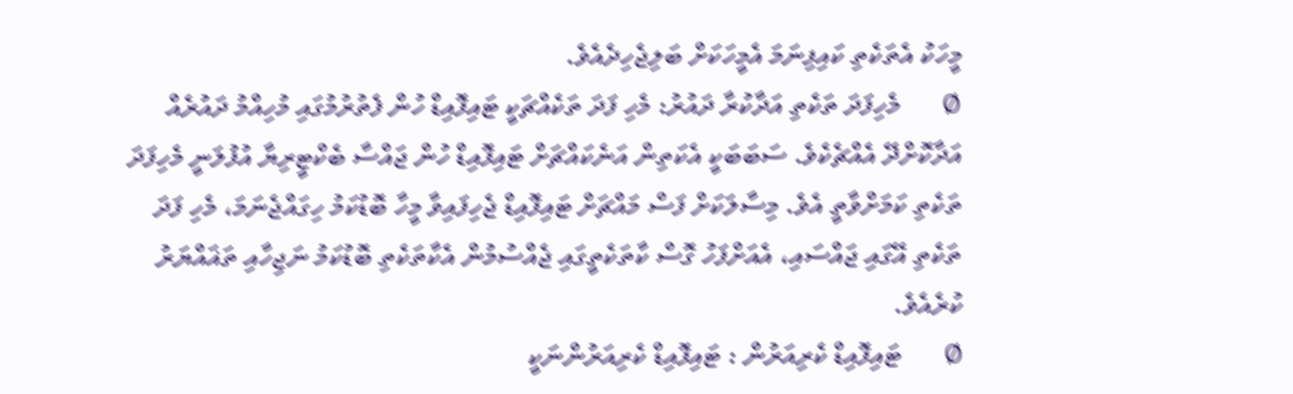މީހަކު އެތަކެތި ކައިފިނަމަ އެމީހަކަށް ބަލިޖެހިދެއެވެ.
Ø      މެހިފަދަ ތަކެތި އަދާކުރާ ދައުރު: މެހި ފަދަ ތަކެއްޗަކީ ޓައިފޮއިޑް ހުން ފެތުރުމުގައި މުހިއްމު ދައުރެއް އަދާކޮށްދޭ އެއްޗެކެވެ. ސަބަބަކީ އެކަތިން އަނެކައްޗަށް ޓައިފޮއިޑް ހުން ޖައްސާ ބެކްޓީރިޔާ އުފުލަނީ މެހިފަދަ ތަކެތި ކަމަށްވާތީ އެވެ. މިސާލަކަށް ފަސް މައްޗަށް ޓައިފޮއިޑް ޖެހިފައިވާ މީހާ ބޮޑުކަމު ހިގައްޖެނަމަ، މެހި ފަދަ ތަކެތި އޭގައި ޖައްސައި، އެއަށްފަހު ގޮސް ކާތަކެތީގައި ޖެއްސުމުން އެކާތަކެތި ބޮޑުކަމު ނަޖިހާއި ތަޣައްޔަރު ކުރެއެވެ.
Ø      ޓައިފޮއިޑް ކެރިއަރުން : ޓައިފޮއިޑް ކެރިއަރުންނަކީ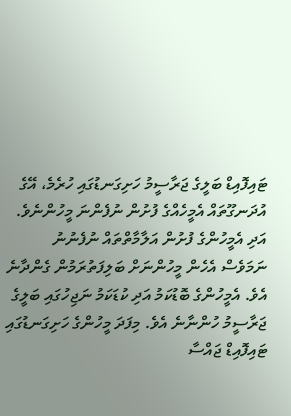ޓައިފޮއިޑް ބަލީގެ ޖަރާސީމު ހަށިގަނޑުގައި ހުރެމެ، އޭގެ އުދަނގޫތައް އެމީހެއްގެ ފުށުން ނުފެންނަ މީހުންނެވެ. އަދި އެމީހުންގެ ފުށުން އަލާމާތްތައް ނުފެނުނު ނަމަވެސް އެހެން މީހުންނަށް ބަލިފަތުރަމުން ގެންދާނެ އެވެ. އެމީހުންގެ ބޮޑުކަމު އަދި ކުޑަކަމު ނަޖިހުގައި ބަލީގެ ޖަރާސީމު ހުންނާނެ އެވެ. މިފަދަ މީހުންގެ ހަށިގަނޑުގައި ޓައިފޮއިޑް ޖައްސާ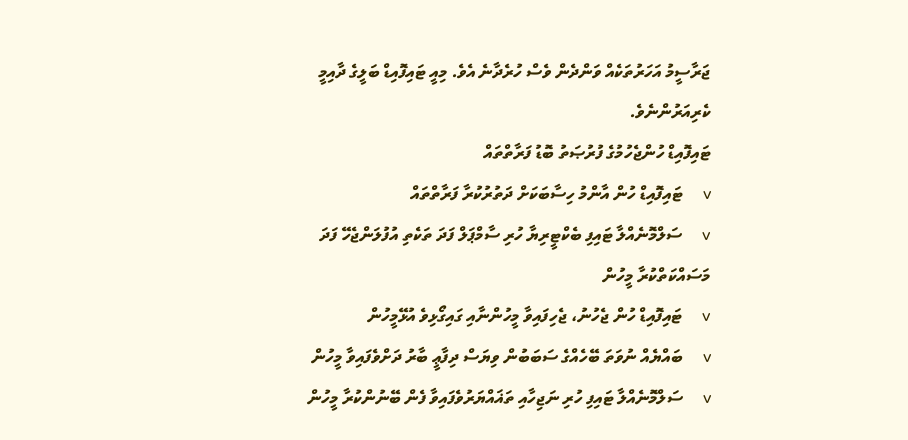ޖަރާސީމު އަހަރުތަކެއް ވަންދެން ވެސް ހުރެދާނެ އެވެ. މިއީ ޓައިފޮއިޑް ބަލީގެ ދާއިމީ ކެރިއަރުންނެވެ.
ޓައިފޮއިޑް ހުންޖެހުމުގެ ފުރުޞަތު ބޮޑު ފަރާތްތައް
v     ޓައިފޮއިޑް ހުން އާންމު ހިސާބަކަށް ދަތުރުކުރާ ފަރާތްތައް
v     ސަލްމޮނެއްލާ ޓައިފި ބެކްޓީރިޔާ ހުރި ސާމްޕަލް ފަދަ ތަކެތި އުފުލަންޖެހޭ ފަދަ މަސައްކަތްކުރާ މީހުން
v     ޓައިފޮއިޑް ހުން ޖެހުނު، ޖެހިފައިވާ މީހުންނާއި ގައިގޯޅިވެ އުޅޭމީހުން
v     ބައްޔެއް ނުވަތަ ބޭހެއްގެ ސަބަބުން ވިޔަސް ދިފާޢީ ބާރު ދަށްވެފައިވާ މީހުން
v     ސަލްމޮނެއްލާ ޓައިފި ހުރި ނަޖިހާއި ތަޣައްޔަރުވެފައިވާ ފެން ބޭނުންކުރާ މީހުން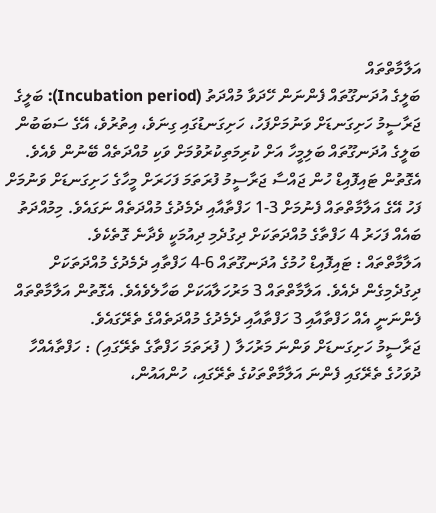އަލާމާތްތައް
ބަލީގެ އުދަނގޫތައް ފެންނަން ހޭދަވާ މުއްދަތު (Incubation period): ބަލީގެ ޖަރާސީމު ހަށިގަނޑަށް ވަނުމަށްފަހު، ހަށިގަނޑުގައި ގިނަވެ، އިތުރުވެ، އޭގެ ސަބަބުން ބަލީގެ އުދަނގޫތައް ބަލިމީހާ އަށް ކުރިމަތިކުރުވުމަށް ވަކި މުއްދަތެއް ބޭނުން ވެއެވެ. އެގޮތުން ޓައިފޮއިޑް ހުން ޖައްސާ ޖަރާސީމު ފުރަތަމަ ފަހަރަށް މީހާގެ ހަށިގަނޑަށް ވަނުމަށް ފަހު އޭގެ އަލާމާތްތައް ފެނުމަށް 3-1 ހަފްތާއާއި ދެމެދުގެ މުއްދަތެއް ނަގައެވެ. މިމުއްދަތު ބައެއް ފަހަރު 4 ހަފްތާގެ މުއްދަތަކަށް ދިގުދެމި ދިއުމަކީ ވެދާނެ ގޮތެކެވެ.
އަލާމާތްތައް : ޓައިފޮއިޑް ހުމުގެ އުދަނގޫތައް 6-4 ހަފްތާއި ދެމެދުގެ މުއްދަތަކަށް ދިގުދެމިގެން ދެއެވެ. އަލާމާތްތައް 3 މަރުހަލާއަކަށް ބަހާލެވެއެވެ. އެގޮތުން އަލާމާތްތައް ފެންނަނީ އެއް ހަފްތާއާއި 3 ހަފްތާއާއި ދެމެދުގެ މުއްދަތެއްގެ ތެރޭގައެވެ.
ޖަރާސީމު ހަށިގަނޑަށް ވަންނަ މަރުހަލާ ( ފުރަތަމަ ހަފްތާގެ ތެރޭގައި) : ހަފްތާއެއްހާ ދުވަހުގެ ތެރޭގައި ފެންނަ އަލާމާތްތަކުގެ ތެރޭގައި، ހުންއައުން،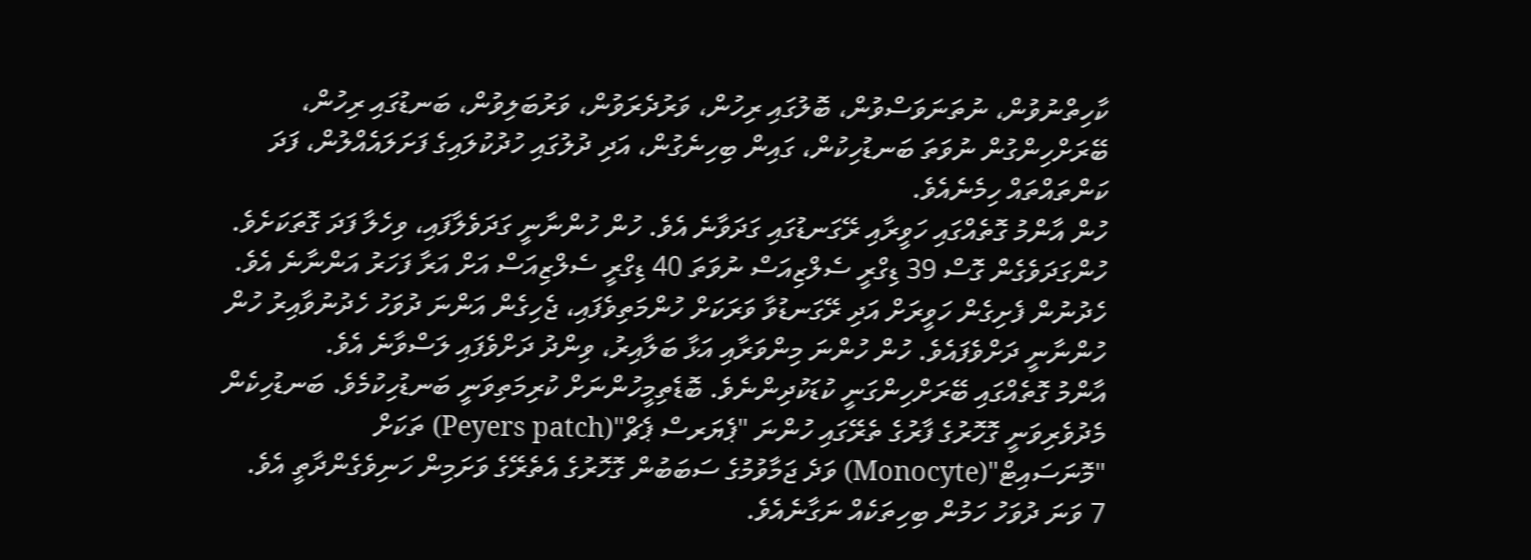ކާހިތްނުވުން، ނުތަނަވަސްވުން، ބޮލުގައި ރިހުން، ވަރުދެރަވުން، ވަރުބަލިވުން، ބަނޑުގައި ރިހުން، ބޭރަށްހިންގުން ނުވަތަ ބަނޑުހިކުން، ގައިން ބިހިނެގުން، އަދި ދުލުގައި ހުދުކުލައިގެ ފަށަލައެއްލުން، ފަދަ ކަންތައްތައް ހިމެނެއެވެ.
ހުން އާންމު ގޮތެއްގައި ހަވީރާއި ރޭގަނޑުގައި ގަދަވާނެ އެވެ. ހުން ހުންނާނީ ގަދަވެލާފައި، ވިހެލާ ފަދަ ގޮތަކަށެވެ. ހުންގަދަވެގެން ގޮސް 39 ޑިގްރީ ސެލްޒިއަސް ނުވަތަ 40 ޑިގްރީ ސެލްޒިއަސް އަށް އަރާ ފަހަރު އަންނާނެ އެވެ. ހެދުނުން ފެށިގެން ހަވީރަށް އަދި ރޭގަނޑުވާ ވަރަކަށް ހުންމަތިވެފައި، ޖެހިގެން އަންނަ ދުވަހު ހެދުނުވާއިރު ހުން ހުންނާނީ ދަށްވެފައެވެ. ހުން ހުންނަ މިންވަރާއި އަޅާ ބަލާއިރު، ވިންދު ދަށްވެފައި ލަސްވާނެ އެވެ.
އާންމު ގޮތެއްގައި ބޭރަށްހިންގަނީ ކުޑަކުދިންނެވެ. ބޮޑެތިމީހުންނަށް ކުރިމަތިވަނީ ބަނޑުހިކުމެވެ. ބަނޑުހިކެން މެދުވެރިވަނީ ގޮހޮރުގެ ފާރުގެ ތެރޭގައި ހުންނަ "ޕެޔަރސް ޕެޗް"(Peyers patch) ތަކަށް "މޮނަސައިޓް"(Monocyte) ވަދެ ޖަމާވުމުގެ ސަބަބުން ގޮހޮރުގެ އެތެރޭގެ ވަށަމިން ހަނިވެގެންދާތީ އެވެ.
7 ވަނަ ދުވަހު ހަމުން ބިހިތަކެއް ނަގާނެއެވެ.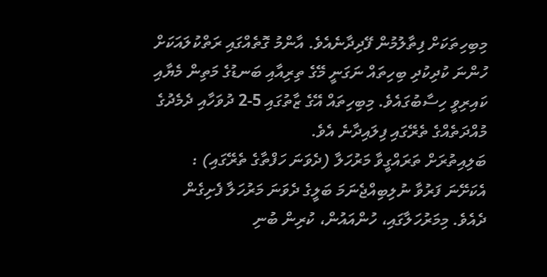މިބިހިތަކަށް ފިތާލުމުން ފޭދިދާނެއެވެ. އާންމު ގޮތެއްގައި ރަތްކުލައަކަށް ހުންނަ ކުދިކުދި ބިހިތައް ނަގަނީ މޭގެ ތިރިއާއި ބަނޑުގެ މަތިން މެޔާއި ކައިރިވީ ހިސާބުގައެވެ. މިބިހިތައް އޭގެ ޒާތުގައި 5-2 ދުވަހާއި ދެމެދުގެ މުއްދަތެއްގެ ތެރޭގައި ފިލައިދާނެ އެވެ.
ބަލިއިތުރަށް ތަރައްގީވާ މަރުހަލާ (ދެވަނަ ހަފްތާގެ ތެރޭގައި) : އެކަށޭނަ ފަރުވާ ނުލިބިއްޖެނަމަ ބަލީގެ ދެވަނަ މަރުހަލާ ފެށިގެން ދެއެވެ. މިމަރުހަލާގައި، ހުންއައުން، ކުރިން ބުނި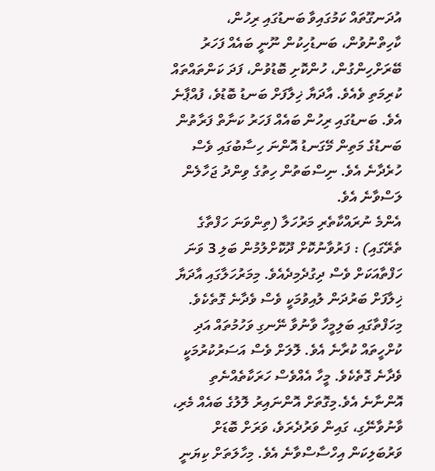އުދަނގޫތައް ކަމުގައިވާ ބަނޑުގައި ރިހުން، ކާހިތްނުވުން، ބަނޑުހިކުން ނޫނީ ބައެއް ފަހަރު ބޭރަށްހިންގުން، ހުންކޮށި ބޮޑުވުން، ފަދަ ކަންތައްތައް ކުރިމަތި ވެއެވެ. އާދަޔާ ޚިލާފަށް ބަނޑު ބޮޑުވެ، ފުއްޕާނެ އެވެ. ބަނޑުގައި ރިހުން ބައެއް ފަހަރު ކަނާތް ފަރާތުން ބަނޑުގެ މަތިން މޭގަނޑު އޮންނަ ހިސާބުގައި ވެސް ހުރެދާނެ އެވެ. ނިސްބަތުން ހިތުގެ ވިންދު ޖަހާލެން ލަސްވާނެ އެވެ.
އެންމެ ނުރައްކާތެރި މަރުހަލާ (ތިންވަނަ ހަފްތާގެ ތެރޭގައި) : ފަރުވާނުކޮށް ދޫކޮށްލުމުން ބަލި 3 ވަނަ ހަފްތާއަކަށް ވެސް ދިގުދެމިދެއެވެ. މިމަރުހަލާގައި އާދަޔާ ޚިލާފަށް ބަރުދަން ލުއިވުމަކީ ވެސް ވެދާނެ ގޮތެކެވެ. މިހަފްތާގައި ބަލިމީހާ ވާނުވާ ނޭނގި ވަހުމުތައް އަދި ކުށްހީތައް ކުރާނެ އެވެ. ލޮލަށް ވެސް އަސަރުކުރުމަކީ ވެދާނެ ގޮތެކެވެ. މީހާ އެއްވެސް ހަރަކާތެއްނެތި އޮންނާނެ އެވެ.މިގޮތަށް އޮންނައިރު ލޮލުގެ ބައެއް މެރި، ވާނުވާނޭގި، ގައިން ވަރުދެރަވެ، ވަރަށް ބޮޑަށް ވަރުބަލިކަން އިހްސާސްވާނެ އެވެ. މިހާލަތަށް ކިޔަނީ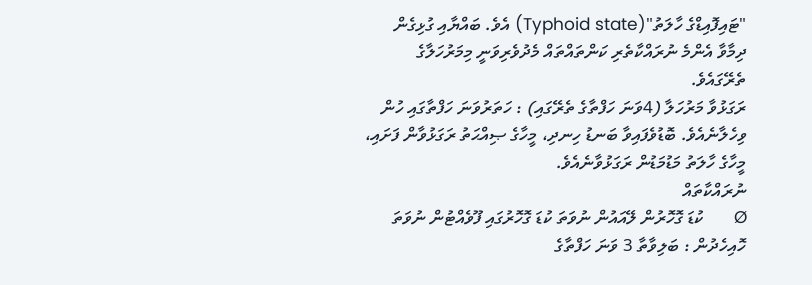"ޓައިފޮއިޑްގެ ހާލަތު"(Typhoid state) އެވެ. ބައްޔާއި ގުޅިގެން ދިމާވާ އެންމެ ނުރައްކާތެރި ކަންތައްތައް މެދުވެރިވަނީ މިމަރުހަލާގެ ތެރޭގައެވެ.
ރަގަޅުވާ މަރުހަލާ (4ވަނަ ހަފްތާގެ ތެރޭގައި) : ހަތަރުވަނަ ހަފްތާގައި ހުން ވިހެލާނެއެވެ. ބޮޑުވެފައިވާ ބަނޑު ހިނދި، މީހާގެ ޞިއްޙަތު ރަގަޅުވާން ފަށައި، މީހާގެ ހާލަތު މަޑުމަޑުން ރަގަޅުވާނެއެވެ.
ނުރައްކާތައް
Ø      ކުޑަ ގޮހޮރުން ލޭއައުން ނުވަތަ ކުޑަ ގޮހޮރުގައި ފޫވެއްޓުން ނުވަތަ ހޮއިހެދުން : ބަލިވާތާ 3 ވަނަ ހަފްތާގެ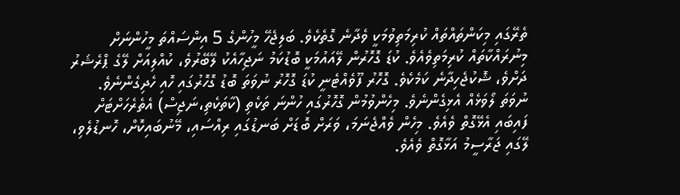ތެރޭގައި މިކަންތައްތައް ކުރިމަތިވުމަކީ ވެދާނެ ގޮތެކެވެ. ބަލިޖެހޭ މީހުންގެ 5 އިންސައްތަ މީހުންނަށް މިނުރައްކާތައް ކުރިމަތިވެއެވެ. ކުޑަ ގޮހޮރުން ލޭއައުމަކީ ބޮޑުކަމު ނަޖިހާއެކު ލޭބޭރުވެ، ކުއްލިއަށް ލޭގެ ޕްރެޝަރު ދަށްވެ، ޝޮކުޖެހިދާނެ ކަމެކެވެ. ގޮހޮރު ފޫވެއްޓެނީ ކުޑަ ގޮހޮރު ނުވަތަ ބޮޑު ގޮހޮރުގައި ހޮއި ހެދިގެންނެވެ. ނުވަތަ ލޯވަޅެއް އެޅިގެންނެވެ. މިހެންވުމުން ގޮހޮރުގައި ހުންނަ ތަކެތި (ކާތަކެތި،ނަޖިސް) އެތެރެހަށްޓަށް ފައިބައި އެޅޭގޮތް ވެއެވެ. މިހެން ވެއްޖެނަމަ، ވަރަށް ބޮޑަށް ބަނޑުގައި ރިއްސައި، މޭނުބައިކޮށް، ހޮނޑުލެވި، ލޭގައި ޖަރާސީމު އަޅާގޮތް ވެއެވެ.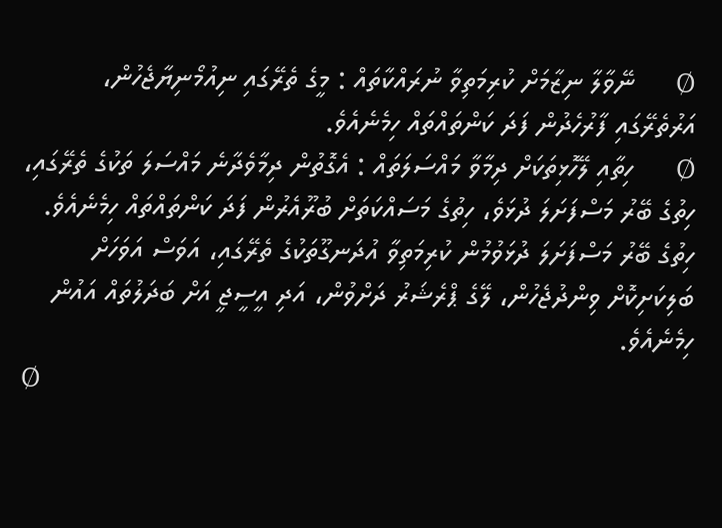Ø      ނޭވާލާ ނިޒާމަށް ކުރިމަތިވާ ނުރައްކާތައް : މީގެ ތެރޭގައި ނިއުމޯނިޔާޖެހުން، އަރުތެރޭގައި ފާރުހެދުން ފަދަ ކަންތައްތައް ހިމެނެއެވެ.
Ø      ހިތާއި ލޭހޮޅިތަކަށް ދިމާވާ މައްސަލަތައް : އެގޮތުން ދިމާވެދާނެ މައްސަލަ ތަކުގެ ތެރޭގައި، ހިތުގެ ބޭރު މަސްފަށަލަ ދުޅަވެ، ހިތުގެ މަސައްކަތަށް ބުރޫއެރުން ފަދަ ކަންތައްތައް ހިމެނެއެވެ. ހިތުގެ ބޭރު މަސްފަށަލަ ދުޅަވުމުން ކުރިމަތިވާ އުދަނގޫތަކުގެ ތެރޭގައި، އަވަސް އަވަހަށް ބަލިކަށިކޮށް ވިންދުޖެހުން، ލޭގެ ޕްރެޝަރު ދަށްވުން، އަދި އީސީޖީ އަށް ބަދަލުތައް އައުން ހިމެނެއެވެ.
Ø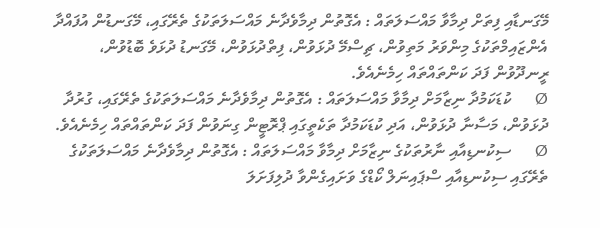މޭގަނޑާއި ފިތަށް ދިމާވާ މައްސަލަތައް : އެގޮތުން ދިމާވެދާނެ މައްސަލަތަކުގެ ތެރޭގައި، މޭގަނޑުން އުފައްދާ އެންޒައިމްތަކުގެ މިންވަރު މަތިވުން، ޗިސްމޭ ދުޅަވުން، ފިތްދުޅަވުން، މޭގަނޑު ދުޅަވެ ބޮޑުވުން، ރީނދޫވުން ފަދަ ކަންތައްތައް ހިމެނެއެވެ.
Ø      ކުޑަކަމުދާ ނިޒާމަށް ދިމާވާ މައްސަލަތައް : އެގޮތުން ދިމާވެދާނެ މައްސަލަތަކުގެ ތެރޭގައި، ގުރުދާ ދުޅަވުން، މަސާނާ ދުޅަވުން، އަދި ކުޑަކަމުދާ ތަކެތީގައި ޕްރޮޓީން ގިނަވުން ފަދަ ކަންތައްތައް ހިމެނެއެވެ.
Ø      ސިކުނޑިއާއި ނާރުތަކުގެ ނިޒާމަށް ދިމާވާ މައްސަލަތައް : އެގޮތުން ދިމާވެދާނެ މައްސަލަތަކުގެ ތެރޭގައި ސިކުނޑިއާއި ސްޕައިނަލް ކޯޑްގެ ވަށައިގެންވާ ދުލިފަށަލަ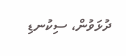ދުޅަވުން، ސިކުނޑި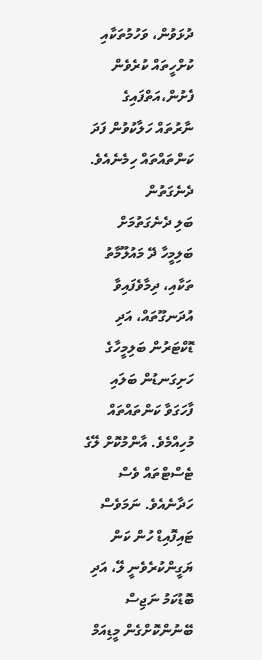ދުޅަވުން، ވަހުމުތަކާއި ކުށްހީތައް ކުރެވެން ފެށުން،އަތްފައިގެ ނާރުތައް ހަލާކުވުން ފަދަ ކަންތައްތައް ހިމެނެއެވެ.
ދެނެގަތުން
ބަލި ދެނެގަތުމަށް ބަލިމީހާ ދޭ މައުލޫމާތު ތަކާއި، ދިމާވެފައިވާ އުދަނގޫތައް، އަދި ޑޮކްޓަރުން ބަލިމީހާގެ ހަށިގަނޑުން ބަލައި ފާހަގަވާ ކަންތައްތައް މުހިއްމެވެ. އާންމުކޮށް ލޭގެ ޓެސްޓްތައް ވެސް ހަދާނެއެވެ. ނަމަވެސް ޓައިފޮއިޑް ހުން ކަން ޔަގީންކުރެވެނީ ލޭ، އަދި ބޮޑުކަމު ނަޖިސް ބޭނުންކޮށްގެން މީޑިއަމް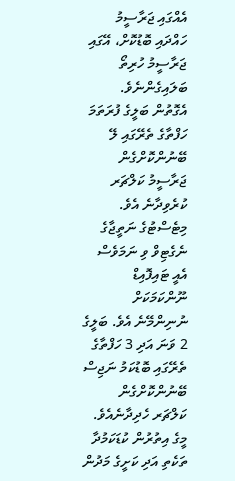އެއްގައި ޖަރާސީމު ހައްދައި ބޮޑުކޮށް، އޭގައި ޖަރާސީމު ހުރިތޯ ބަލައިގެންނެވެ. އެގޮތުން ބަލީގެ ފުރަތަމަ ހަފްތާގެ ތެރޭގައި ލޭ ބޭނުންކޮށްގެން ޖަރާސީމު ކަލްޗަރ ކުރެވިދާނެ އެވެ. މިޓެސްޓުގެ ނަތީޖާގެ ނެގެޓިވް ވި ނަމަވެސް އެއީ ޓައިފޮއިޑް ނޫންކަމަކަށް ނުނިންމޭނެ އެވެ. ބަލީގެ 2 ވަނަ އަދި 3 ހަފްތާގެ ތެރޭގައި ބޮޑުކަމު ނަޖިސް ބޭނުންކޮށްގެން ކަލްޗަރ ހެދިދާނެއެވެ. މީގެ އިތުރުން ކުޑަކަމުދާ ތަކެތި އަދި ކަށީގެ މަދުން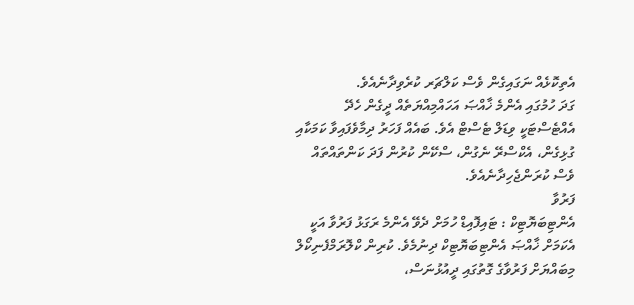އެތިކޮޅެއް ނަގައިގެން ވެސް ކަލްޗަރ ކުރެވިދާނެއެވެ.
ގަދަ ހުމުގައި އެންމެ ޚާއްޞަ އަހައްމިއްޔަތެއް ދީގެން ހެދޭ އެއްޓެސްޓަކީ ވިޑަލް ޓެސްޓް އެވެ. ބައެއް ފަހަރު ދިމާވެފައިވާ ކަމަކާއި ގުޅިގެން، އެކްސްރޭ ނެގުން، ސްކޭން ކުރުން ފަދަ ކަންތައްތައް ވެސް ކުރަންޖެހިދާނެއެވެ.
ފަރުވާ
އެންޓިބަޔޮޓިކް : ޓައިފޮއިޑް ހުމަށް ދެވޭ އެންމެ ރަގަޅު ފަރުވާ އަކީ އެކަމަށް ޚާއްޞަ އެންޓިބަޔޮޓިކް ދިނުމެވެ. ކުރިން ކްލޮރަމްފެނިކޯލް މިބައްޔަށް ފަރުވާގެ ގޮތުގައި ދީއުޅުނަސް،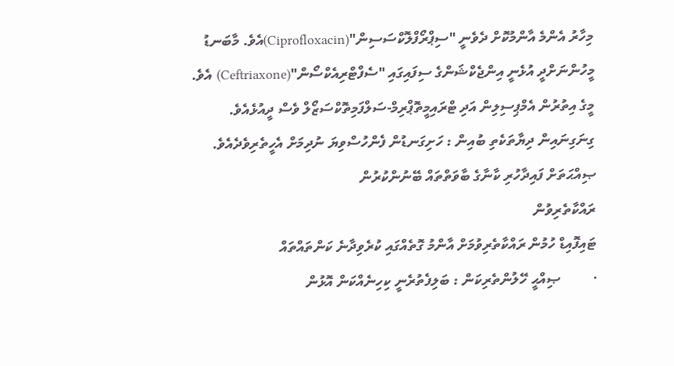މިހާރު އެންމެ އާންމުކޮށް ދެވެނީ "ސިޕްރޯފްލޮކްސަސިން"(Ciprofloxacin)އެވެ. މާބަނޑު މީހުންނަށްދީ އުޅެނީ އިންޖެކްޝަންގެ ސިފައިގައި "ސެފްޓްރިއެކްސޯން"(Ceftriaxone) އެވެ. މީގެ އިތުރުން އެމްޕިސިލިން އަދި ޓްރައިމީތޮޕްރިމް-ސަލްފަމިތޮކްސަޒޯލް ވެސް ދީއުޅެއެވެ.
ގިނަގިނައިން ދިޔާތަކެތި ބުއިން : ހަށިގަނޑުން ފެންހުސްވިޔަ ނުދިމަށް އެހީތެރިވެދެއެވެ.
ޞިއްޙަތަށް ފައިދާހުރި ކާނާގެ ބާވަތްތައް ބޭނުންކުރުން
ރައްކާތެރިވުން
ޓައިފޮއިޑް ހުމުން ރައްކާތެރިވުމަށް އާންމު ގޮތެއްގައި ކުރެވިދާނެ ކަންތައްތައް
·         ޞިއްޙީ ހޭލުންތެރިކަން : ބަލިފެތުރެނީ ކިހިނެއްކަން އޮޅުން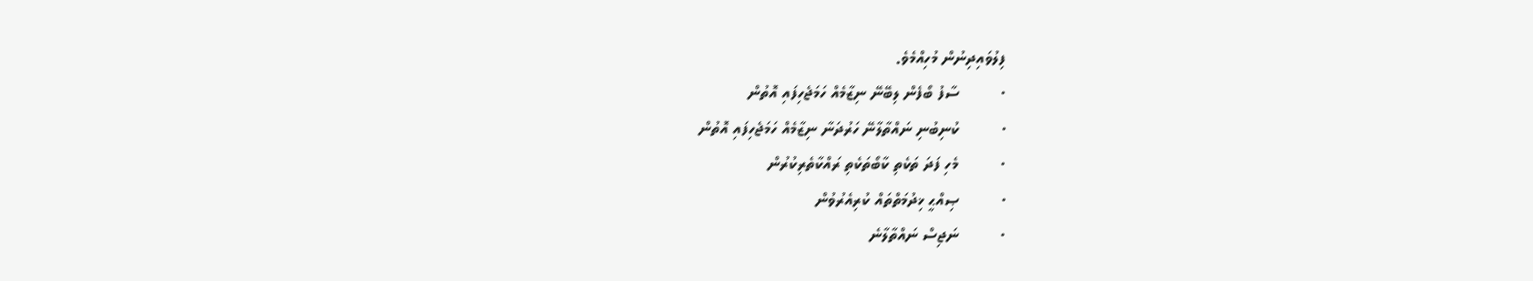ފިލުވައިދިނުން މުހިއްމެވެ.
·         ސާފު ބޯފެން ލިބޭނޭ ނިޒާމެއް ހަމަޖެހިފައި އޮތުން
·         ކުނިބުނި ނައްތާލާނޭ ހަރުދަނާ ނިޒާމެއް ހަމަޖެހިފައި އޮތުން
·         މެހި ފަދަ ތަކެތި ކާބޯތަކެތި ރައްކާތެރިކުރުން
·         ޞިއްޙީ ޚިދުމަތްތައް ކުރިއެރުވުން
·         ނަޖިސް ނައްތާލާނެ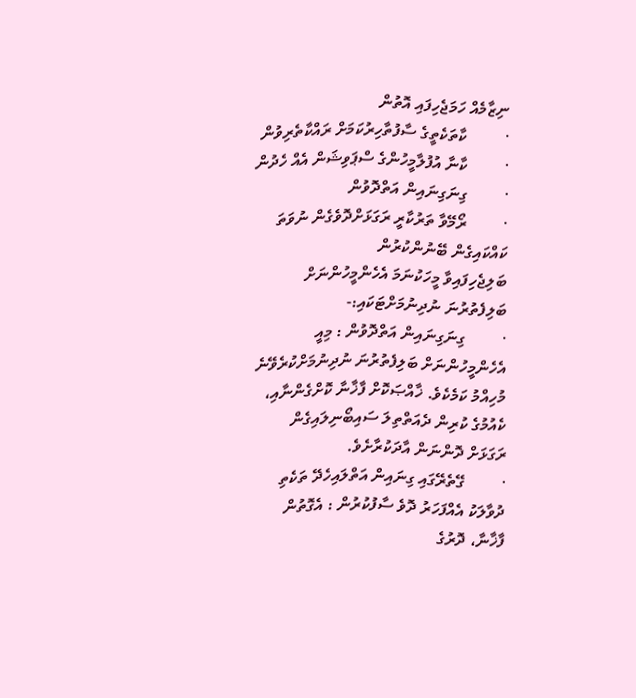ނިޒާމެއް ހަމަޖެހިފައި އޮތުން
·         ކާތަކެތީގެ ސާފުތާހިރުކަމަށް ރައްކާތެރިވުން
·         ކާނާ އުފުލާމީހުންގެ ސްޕަވިޝަން އެއް ހެދުން
·         ގިނަގިނައިން އަތްދޮވުން
·         ރޯމޭވާ ތަރުކާރީ ރަގަޅަށްދޮވެގެން ނުވަތަ ކައްކައިގެން ބޭނުންކުރުން
ބަލިޖެހިފައިވާ މީހަކުނަމަ އެހެންމީހުންނަށް ބަލިފެތުރުނަ ނުދިނުމަށްޓަކައި:-
·         ގިނަގިނައިން އަތްދޮވުން : މިއީ އެހެންމީހުންނަށް ބަލިފެތުރުނަ ނުދިނުމަށްކުރެވޭނެ މުހިއްމު ކަމެކެވެ. ޚާއްޞަކޮށް ފާޚާނާ ކޮށްގެންނާއި، ކެއުމުގެ ކުރިން ދެއަތްތިލަ ސައިބޯނިލައިގެން ރަގަޅަށް ދޮންނަން އާދަކުރާށެވެ.
·         ގޭތެރޭގައި ގިނައިން އަތްލައިހެދޭ ތަކެތި ދުވާލަކު އެއްފަހަރު ދޮވެ ސާފުކުރުން : އެގޮތުން ފާޚާނާ، ދޮރުގެ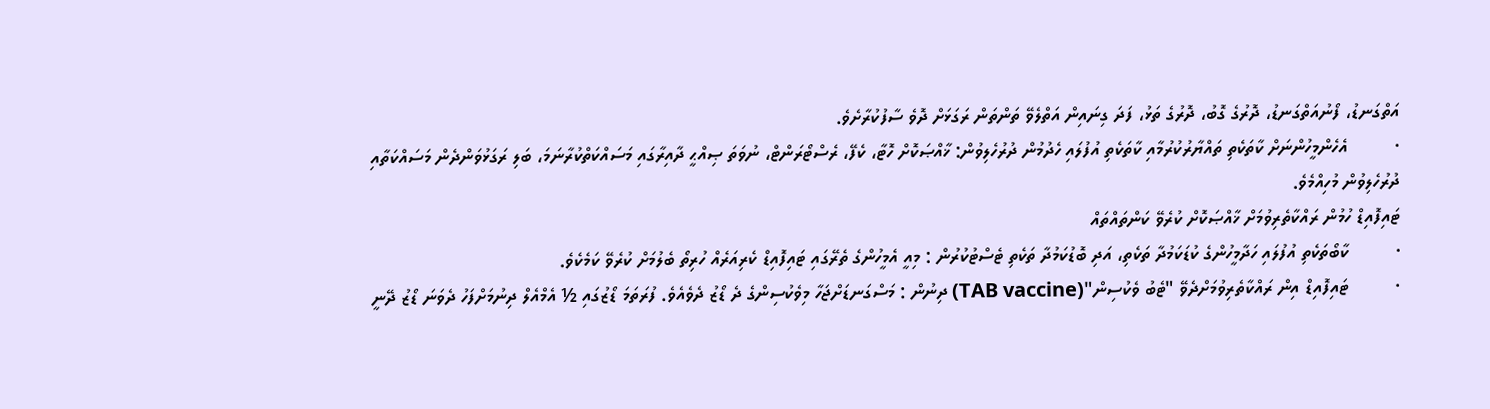އަތްގަނޑު، ފޯނުއަތްގަނޑު، ދޮރުގެ ގޮބު، ދޮރުގެ ތަޅު، ފަދަ ގިނައިން އަތްލެވޭ ތަންތަން ރަގަޅަށް ދޮވެ ސާފުކުރާށެވެ.
·         އެހެންމީހުންނަށް ކާތަކެތި ތައްޔާރުކުރުމާއި ކާތަކެތި އުފުލައި ހެދުމުން ދުރުހެލިވުން: ޚާއްޞަކޮށް ހޮޓާ، ކެފޭ، ރެސްޓޯރަންޓް، ނުވަތަ ޞިއްޙީ ދާއިރާގައި މަސައްކަތްކުރާނަމަ، ބަލި ރަގަޅުވަންދެން މަސައްކަތާއި ދުރުހެލިވުން މުހިއްމެވެ.
ޓައިފޮއިޑް ހުމުން ރައްކާތެރިވުމަށް ޚާއްޞަކޮށް ކުރެވޭ ކަންތައްތައް
·         ކާބޯތަކެތި އުފުލައި ހަދާމީހުންގެ ކުޑަކަމުދާ ތަކެތި، އަދި ބޮޑުކަމުދާ ތަކެތި ޓެސްޓުކުރުން : މިއީ އެމީހުންގެ ތެރޭގައި ޓައިފޮއިޑް ކެރިއަރެއް ހުރިތޯ ބެލުމަށް ކުރެވޭ ކަމެކެވެ.
·         ޓައިފޮއިޑް އިން ރައްކާތެރިވުމަށްދެވޭ "ޓެބު ވެކުސިން"(TAB vaccine) ދިނުން : މަސްގަނޑަށްޖަހާ މިވެކުސިންގެ ދެ ޑޯޒު ދެވެއެވެ. ފުރަތަމަ ޑޯޒުގައި ½ އެމްއެލް ދިނުމަށްފަހު ދެވަނަ ޑޯޒު ދޭނީ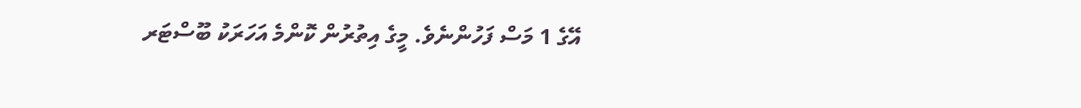އޭގެ 1 މަސް ފަހުންނެވެ. މީގެ އިތުރުން ކޮންމެ އަހަރަކު ބޫސްޓަރ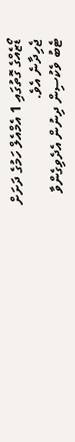ޑޯޒެއްގެ ގޮތުގައި 1 އެމްއެލް ހަމުގެ ދަށަށް ޖެހިދާނެ އެވެ.
ޓެބު ވެކުސިން ދިނުން އެދެވިގެންވާ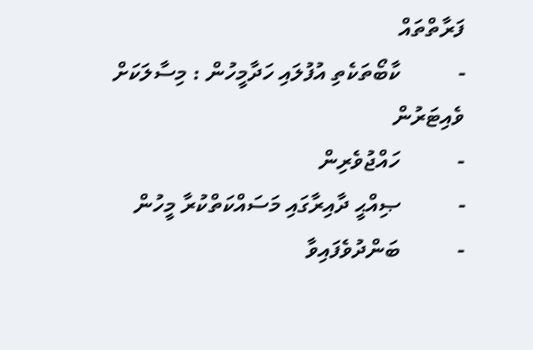ފަރާތްތައް
-          ކާބޯތަކެތި އުފުލައި ހަދާމީހުން : މިސާލަކަށް ވެއިޓަރުން
-          ހައްޖުވެރިން
-          ޞިއްޙީ ދާއިރާގައި މަސައްކަތްކުރާ މީހުން
-          ބަންދުވެފައިވާ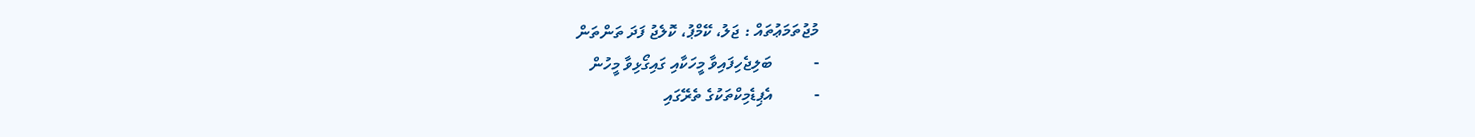މުޖުތަމަޢުތައް : ޖަލު، ކޭމްޕު، ކޮލެޖު ފަދަ ތަންތަން
-          ބަލިޖެހިފައިވާ މީހަކާއި ގައިގޯޅިވާ މީހުން
-          އެޕިޑެމިކްތަކުގެ ތެރޭގައި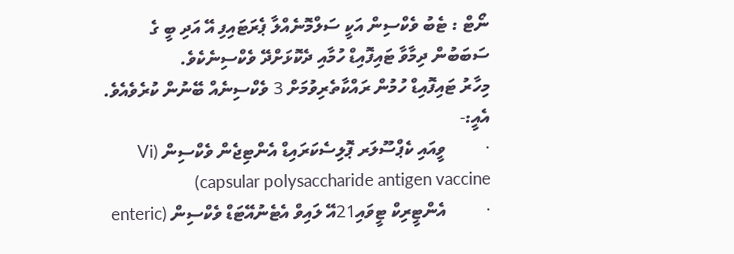ނޯޓް : ޓެބު ވެކްސިން އަކީ ސަލްމޮނެއްލާ ޕެރަޓައިފި އޭ އަދި ބީ ގެ ސަބަބުން ދިމާވާ ޓައިފޮއިޑް ހުމާއި ދެކޮޅަށްދޭ ވެކްސިނެކެވެ.
މިހާރު ޓައިފޮއިޑް ހުމުން ރައްކާތެރިވުމަށް 3 ވެކްސިނެއް ބޭނުން ކުރެވެއެވެ. އެއީ:-
·         ވީއައި ކެޕްސޫލަރ ޕޮލިސެކަރައިޑް އެންޓިޖެން ވެކްސިން (Vi capsular polysaccharide antigen vaccine)
·         އެންޓީރިކް ޓީވައި21އޭ ލައިވް އެޓެނުއޭޓަޑް ވެކްސިން (enteric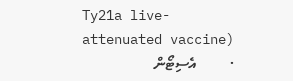Ty21a live-attenuated vaccine)
·         އެސިޓޯން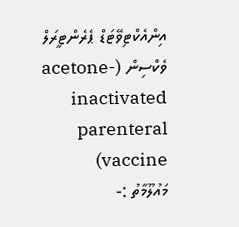އިންއެކްޓިވޭޓަޑް ޕެރެންޓީރަލް ވެކްސިން (acetone-inactivated parenteral vaccine)
މައުލޫމާތު :-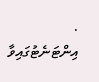·         އިންޓަނެޓުގައިވާ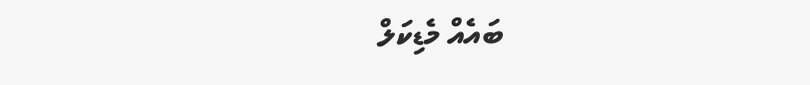ބައެއް މެޑިކަލް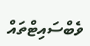ވެބްސައިޓްތައް